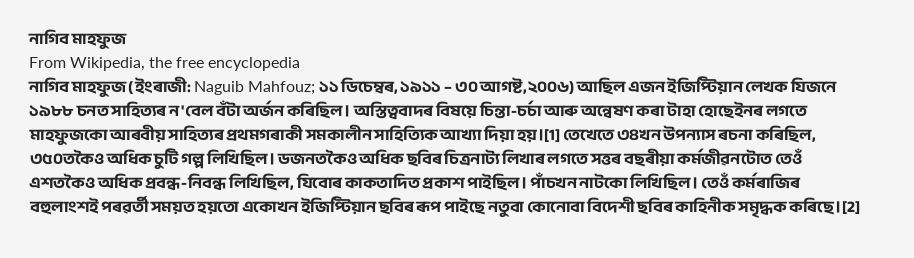নাগিব মাহফুজ
From Wikipedia, the free encyclopedia
নাগিব মাহফুজ (ইংৰাজী: Naguib Mahfouz; ১১ ডিচেম্বৰ, ১৯১১ – ৩০ আগষ্ট,২০০৬) আছিল এজন ইজিপ্টিয়ান লেখক যিজনে ১৯৮৮ চনত সাহিত্যৰ ন'বেল বঁটা অৰ্জন কৰিছিল। অস্তিত্ববাদৰ বিষয়ে চিন্তা-চৰ্চা আৰু অন্বেষণ কৰা টাহা হোছেইনৰ লগতে মাহফুজকো আৰবীয় সাহিত্যৰ প্ৰথমগৰাকী সমকালীন সাহিত্যিক আখ্যা দিয়া হয়।[1] তেখেতে ৩৪খন উপন্যাস ৰচনা কৰিছিল, ৩৫০তকৈও অধিক চুটি গল্প লিখিছিল। ডজনতকৈও অধিক ছবিৰ চিত্ৰনাট্য লিখাৰ লগতে সত্তৰ বছৰীয়া কৰ্মজীৱনটোত তেওঁ এশতকৈও অধিক প্ৰবন্ধ-নিবন্ধ লিখিছিল, যিবোৰ কাকতাদিত প্ৰকাশ পাইছিল। পাঁচখন নাটকো লিখিছিল। তেওঁ কৰ্মৰাজিৰ বহুলাংশই পৰৱৰ্তী সময়ত হয়তো একোখন ইজিপ্টিয়ান ছবিৰ ৰূপ পাইছে নতুবা কোনোবা বিদেশী ছবিৰ কাহিনীক সমৃদ্ধক কৰিছে।[2]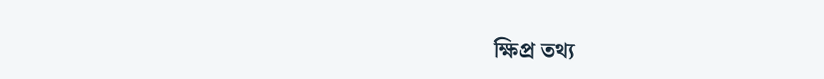ক্ষিপ্ৰ তথ্য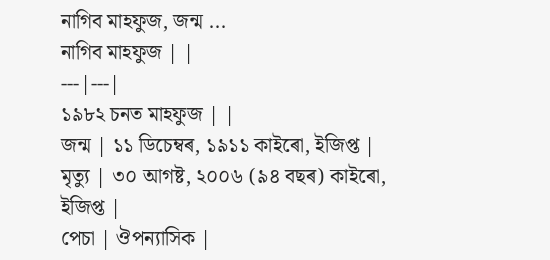নাগিব মাহফুজ, জন্ম ...
নাগিব মাহফুজ | |
---|---|
১৯৮২ চনত মাহফুজ | |
জন্ম | ১১ ডিচেম্বৰ, ১৯১১ কাইৰো, ইজিপ্ত |
মৃত্যু | ৩০ আগষ্ট, ২০০৬ (৯৪ বছৰ) কাইৰো, ইজিপ্ত |
পেচা | ঔপন্যাসিক |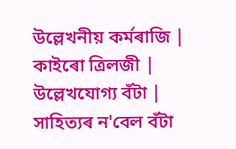উল্লেখনীয় কৰ্মৰাজি | কাইৰো ত্ৰিলজী |
উল্লেখযোগ্য বঁটা | সাহিত্যৰ ন'বেল বঁটা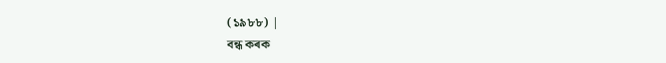(১৯৮৮) |
বন্ধ কৰক